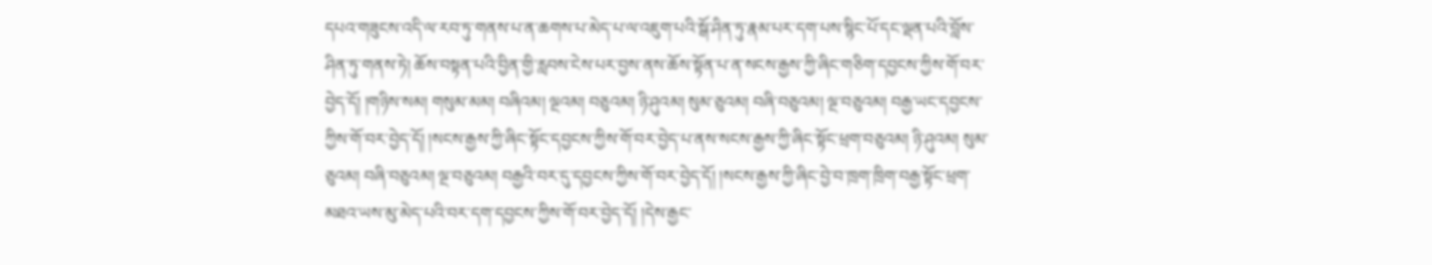དཔའ་གཟུངས་འདི་ལ་རབ་ཏུ་གནས་པ་ན་ཆགས་པ་མེད་པ་ལ་འཇུག་པའི་སྒོ་ཤིན་ཏུ་རྣམ་པར་དག་པས་སྙིང་པོ་དང་ལྡན་པའི་བློས་ཤིན་ཏུ་གནས་ཏེ། ཆོས་བསྟན་པའི་བྱིན་གྱི་རླབས་ངེས་པར་བྱས་ནས་ཆོས་སྟོན་པ་ན་སངས་རྒྱས་ཀྱི་ཞིང་གཅིག་དབྱངས་ཀྱིས་གོ་བར་བྱེད་དོ། །གཉིས་སམ། གསུམ་མམ། བཞིའམ། ལྔའམ། བཅུའམ། ཉི་ཤུའམ། སུམ་ཅུའམ། བཞི་བཅུའམ། ལྔ་བཅུའམ། བརྒྱ་ཡང་དབྱངས་ཀྱིས་གོ་བར་བྱེད་དོ། །སངས་རྒྱས་ཀྱི་ཞིང་སྟོང་དབྱངས་ཀྱིས་གོ་བར་བྱེད་པ་ནས་སངས་རྒྱས་ཀྱི་ཞིང་སྟོང་ཕྲག་བཅུའམ། ཉི་ཤུའམ། སུམ་ཅུའམ། བཞི་བཅུའམ། ལྔ་བཅུའམ། བརྒྱའི་བར་དུ་དབྱངས་ཀྱིས་གོ་བར་བྱེད་དོ། །སངས་རྒྱས་ཀྱི་ཞིང་བྱེ་བ་ཁྲག་ཁྲིག་བརྒྱ་སྟོང་ཕྲག་མཐའ་ཡས་མུ་མེད་པའི་བར་དག་དབྱངས་ཀྱིས་གོ་བར་བྱེད་དོ། །དེས་རྒྱང་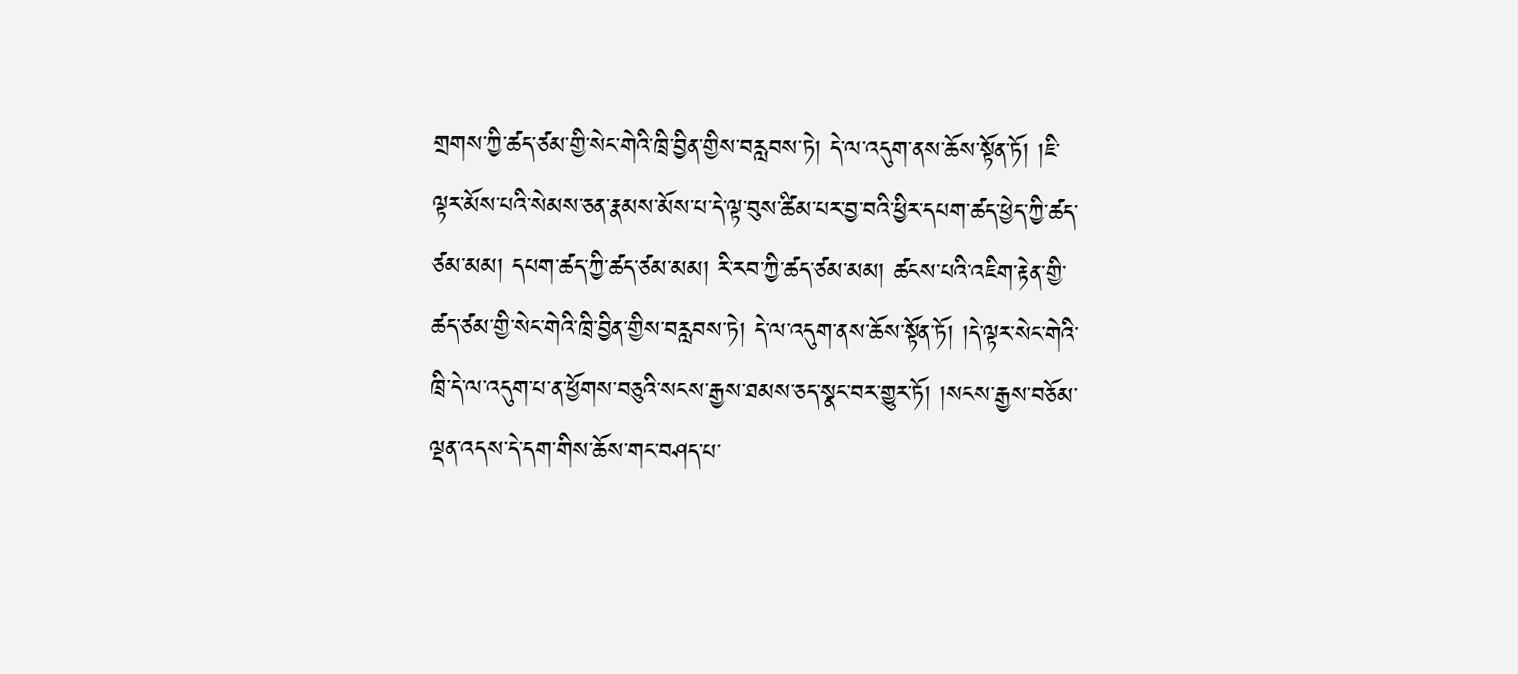གྲགས་ཀྱི་ཚད་ཙམ་གྱི་སེང་གེའི་ཁྲི་བྱིན་གྱིས་བརླབས་ཏེ། དེ་ལ་འདུག་ནས་ཆོས་སྟོན་ཏོ། །ཇི་ལྟར་མོས་པའི་སེམས་ཅན་རྣམས་མོས་པ་དེ་ལྟ་བུས་ཚིམ་པར་བྱ་བའི་ཕྱིར་དཔག་ཚད་ཕྱེད་ཀྱི་ཚད་ཙམ་མམ། དཔག་ཚད་ཀྱི་ཚད་ཙམ་མམ། རི་རབ་ཀྱི་ཚད་ཙམ་མམ། ཚངས་པའི་འཇིག་རྟེན་གྱི་ཚད་ཙམ་གྱི་སེང་གེའི་ཁྲི་བྱིན་གྱིས་བརླབས་ཏེ། དེ་ལ་འདུག་ནས་ཆོས་སྟོན་ཏོ། །དེ་ལྟར་སེང་གེའི་ཁྲི་དེ་ལ་འདུག་པ་ན་ཕྱོགས་བཅུའི་སངས་རྒྱས་ཐམས་ཅད་སྣང་བར་གྱུར་ཏོ། །སངས་རྒྱས་བཅོམ་ལྡན་འདས་དེ་དག་གིས་ཆོས་གང་བཤད་པ་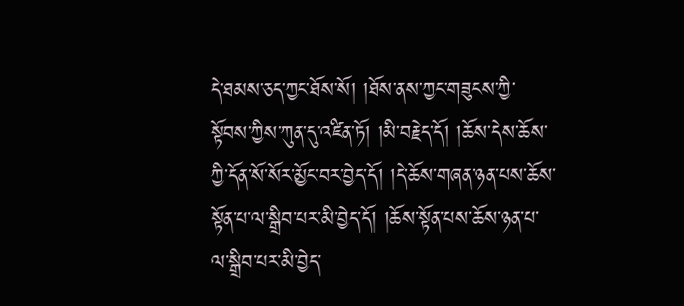དེ་ཐམས་ཅད་ཀྱང་ཐོས་སོ། །ཐོས་ནས་ཀྱང་གཟུངས་ཀྱི་སྟོབས་ཀྱིས་ཀུན་དུ་འཛིན་ཏོ། །མི་བརྗེད་དོ། །ཆོས་དེས་ཆོས་ཀྱི་དོན་སོ་སོར་མྱོང་བར་བྱེད་དོ། །དེ་ཆོས་གཞན་ཉན་པས་ཆོས་སྟོན་པ་ལ་སྒྲིབ་པར་མི་བྱེད་དོ། །ཆོས་སྟོན་པས་ཆོས་ཉན་པ་ལ་སྒྲིབ་པར་མི་བྱེད་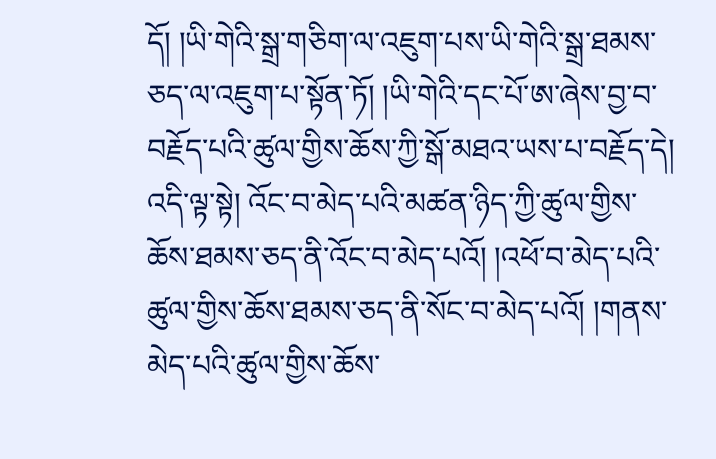དོ། །ཡི་གེའི་སྒྲ་གཅིག་ལ་འཇུག་པས་ཡི་གེའི་སྒྲ་ཐམས་ཅད་ལ་འཇུག་པ་སྟོན་ཏོ། །ཡི་གེའི་དང་པོ་ཨ་ཞེས་བྱ་བ་བརྗོད་པའི་ཚུལ་གྱིས་ཆོས་ཀྱི་སྒོ་མཐའ་ཡས་པ་བརྗོད་དེ། འདི་ལྟ་སྟེ། འོང་བ་མེད་པའི་མཚན་ཉིད་ཀྱི་ཚུལ་གྱིས་ཆོས་ཐམས་ཅད་ནི་འོང་བ་མེད་པའོ། །འཕོ་བ་མེད་པའི་ཚུལ་གྱིས་ཆོས་ཐམས་ཅད་ནི་སོང་བ་མེད་པའོ། །གནས་མེད་པའི་ཚུལ་གྱིས་ཆོས་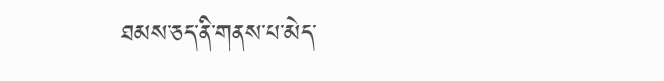ཐམས་ཅད་ནི་གནས་པ་མེད་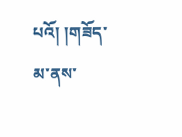པའོ། །གཟོད་མ་ནས་